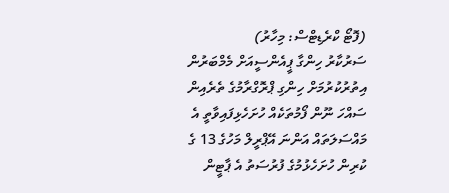(ފޮޓޯ ކްރެޑިޓްސް: މިހާރު)
ސަރުކާރު ހިންގާ ޕީއެންސީއަށް މެމްބަރުން އިތުރުކުރުމަށް ހިންގި ޕްރޮގްރާމުގެ ތެރެއިން ސައްހަ ނޫން ފޯމުތަކެއް ހުށަހެޅިފައިވާތީ އެ މައްސަލަތައް އަންނަ އޭޕްރީލް މަހުގެ 13 ގެ ކުރިން ހުށަހެޅުމުގެ ފުރުސަތު އެ ޕާޓީން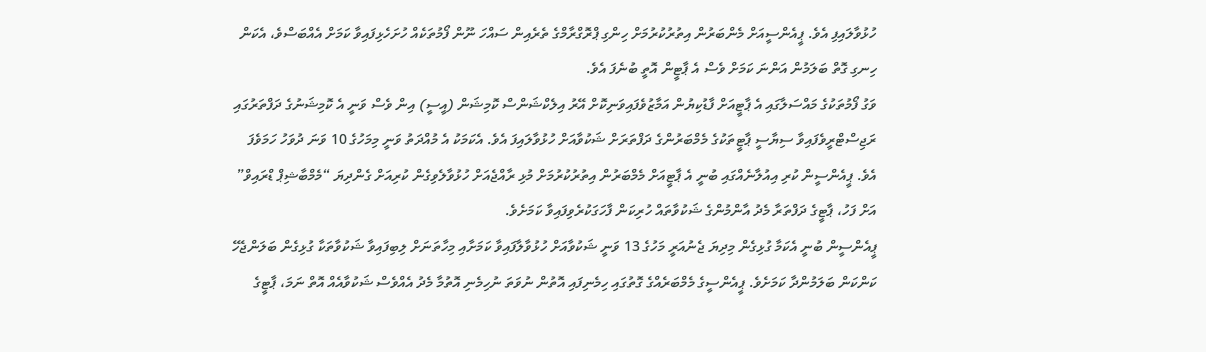ހުޅުވާލައިފި އެވެ. ޕީއެންސީއަށް މެންބަރުން އިތުރުކުރުމަށް ހިންގި ޕްރޮގްރާމްގެ ތެރެއިން ސައްހަ ނޫން ފޯމުތަކެއް ހުށަހެޅިފައިވާ ކަމަށް އެއްބަސްވެ، އެކަން ހިނގި ގޮތް ބަލަމުން އަންނަ ކަމަށް ވެސް އެ ޕާޓީން އޮތީ ބުނެފަ އެވެ.
ވަގު ފޯމުތަކުގެ މައްސަލާގައި އެ ޕާޓީއަށް ފާޑުކިޔުން އަމާޒުވެފައިވަނިކޮށް އޭރު އިލެކްޝަންސް ކޮމިޝަން (އީސީ) އިން ވެސް ވަނީ އެ ކޮމިޝަނުގެ ދަފްތަރުގައި ރަޖިސްޓްރީވެފައިވާ ސިޔާސީ ޕާޓީތަކުގެ މެމްބަރުންގެ ދަފްތަރަށް ޝަކުވާއަށް ހުޅުވާލައިފަ އެވެ. އެކަމަކު އެ މުއްދަތު ވަނީ މިމަހުގެ 10 ވަނަ ދުވަހު ހަމަވެފަ އެވެ. ޕީއެންސީން ކުރި އިއުލާނެއްގައި ބުނީ އެ ޕާޓީއަށް މެމްބަރުން އިތުރުކުރުމަށް މުޅި ރާއްޖެއަށް ހުޅުވާލެވިގެން ކުރިއަށް ގެންދިޔަ “މެމްބާޝިޕް ޑްރައިވް” އަށް ފަހު، ޕާޓީގެ ދަފްތަރާ މެދު އާންމުންގެ ޝަކުވާތައް ހުރިކަން ފާހަގަކުރެވިފައިވާ ކަމަށެވެ.
ޕީއެންސީން ބުނީ އެކަމާ ގުޅިގެން މިދިޔަ ޖެނުއަރީ މަހުގެ 13 ވަނީ ޝަކުވާއަށް ހުޅުވާލާފައިވާ ކަމަށާއި މިހާތަނަށް ލިބިފައިވާ ޝަކުވާތަކާ ގުޅިގެން ބަލަންޖެހޭ ކަންކަން ބަލަމުންދާ ކަމަށެވެ. ޕީއެންސީގެ މެމްބަރެއްގެ ގޮތުގައި ހިމެނިފައި އޮތުން ނުވަތަ ނުހިމެނި އޮތުމާ މެދު އެއްވެސް ޝަކުވާއެއް އޮތް ނަމަ، ޕާޓީގެ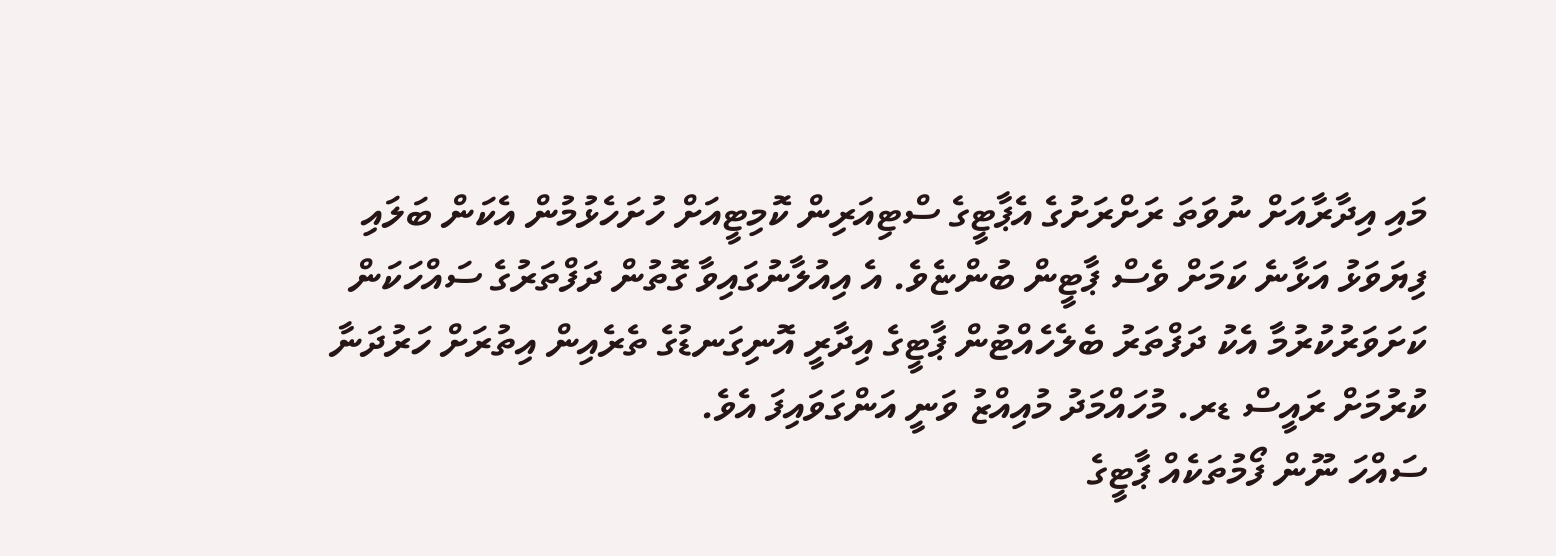މައި އިދާރާއަށް ނުވަތަ ރަށްރަށުގެ އެޕާޓީގެ ސްޓިއަރިން ކޮމިޓީއަށް ހުށަހެޅުމުން އެކަން ބަލައި ފިޔަވަޅު އަޅާނެ ކަމަށް ވެސް ޕާޓީން ބުންޏެވެ. އެ އިއުލާނުގައިވާ ގޮތުން ދަފްތަރުގެ ސައްހަކަން ކަށަވަރުކުރުމާ އެކު ދަފްތަރު ބެލެހެއްޓުން ޕާޓީގެ އިދާރީ އޮނިގަނޑުގެ ތެރެއިން އިތުރަށް ހަރުދަނާ ކުރުމަށް ރައީސް ޑރ. މުހައްމަދު މުއިއްޒު ވަނީ އަންގަވައިފަ އެވެ.
ސައްހަ ނޫން ފޯމުތަކެއް ޕާޓީގެ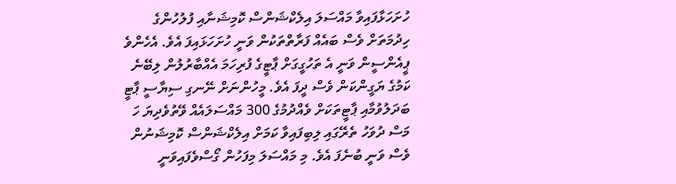ހުށަހަޅާފައިވާ މައްސަލަ އިލެކްޝަންސް ކޮމިޝަނާއި ފުލުހުންގެ ހިދުމަތަށް ވެސް ބައެއް ފަރާތްތަކުން ވަނީ ހުށަހަޅައިފަ އެވެ. އެހެންވެ ޕީއެންސީން ވަނީ އެ ތަހުގީގަށް ޕާޓީގެ ފުރިހަމަ އެއްބާރުލުން ލިބޭނެ ކަމުގެ ޔަގީންކަން ވެސް ދީފަ އެވެ. މީހުންނަށް ނޭނގި ސިޔާސީ ޕާޓީ ބަދަލުވުމާއި ޕާޓީތަކަށް ވެއްދުމުގެ 300 މައްސަލައެއް ވޭތުވެދިޔަ ހަ މަސް ދުވަހު ތެރޭގައި ލިބިފައިވާ ކަމަށް އިލެކްޝަންސް ކޮމިޝަނުން ވެސް ވަނީ ބުނެފަ އެވެ. މި މައްސަލަ މިފަހުން ގޯސްވެފައިވަނީ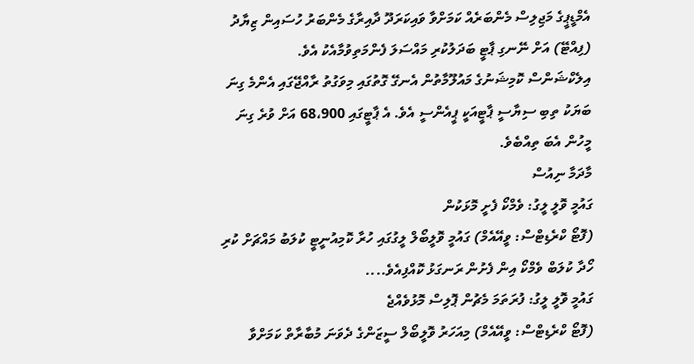އެމްޑީޕީގެ މަޖިލިސް މެންބަރެއް ކަމަށްވާ ވައިކަރަދޫ ދާއިރާގެ މެންބަރު ހުސައިން ޒިޔާދު (ފިއްޓޭ) އަށް ނޭނގި ޕާޓީ ބަދަލުކުރި މައްސަލަ ފެންމަތިވުމާއެކު އެވެ.
އިލެކްޝަންސް ކޮމިޝަނުގެ މައުލޫމާތުން އެނގޭ ގޮތުގައި މިވަގުތު ރާއްޖޭގައި އެންމެ ގިނަ ބަޔަކު ތިބި ސިޔާސީ ޕާޓީއަކީ ޕީއެންސީ އެވެ. އެ ޕާޓީގައި 68،900 އަށް ވުރެ ގިނަ މީހުން އެބަ ތިއްބެވެ.
މާދަމާ ނިއުސް
ގައުމީ ވޮލީ ލީގު: ވެމްކޯ ފެށީ މޮޅަކުން
(ފޮޓޯ ކްރެޑިޓްސް: ވީއޭއެމް) ގައުމީ ވޮލީބޯލް ލީގުގައި ހުރާ ކޮމިއުނީޓީ ކުލަބު މައްޗަށް ކުރި ހޯދާ ކުލަބް ވެމްކޯ އިން ފެށުން ރަނގަޅު ކޮއްފިއެވެ....
ގައުމީ ވޮލީ ލީގު: ފުރަތަމަ މެޗުން ޕޮލިސް މޮޅުވެއްޖެ
(ފޮޓޯ ކްރެޑިޓްސް: ވީއޭއެމް) މިއަހަރު ވޮލީބޯލް ސީޒަންގެ ދެވަނަ މުބާރާތް ކަމަށްވާ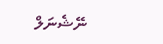ނޭޝެނަލް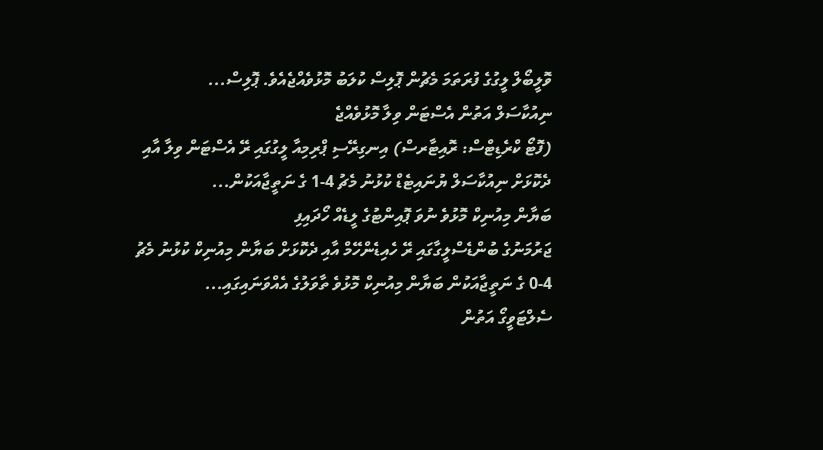ވޮލީބޯލް ލީގުގެ ފުރަތަމަ މެޗުން ޕޮލިސް ކުލަބު މޮޅުވެއްޖެއެވެ. ޕޮލިސް...
ނިއުކާސަލް އަތުން އެސްޓަން ވިލާ މޮޅުވެއްޖެ
(ފޮޓޯ ކްރެޑިޓްސް: ރޮއިޓާރސް) އިނގިރޭސި ޕްރިމިއާ ލީގުގައި ރޭ އެސްޓަން ވިލާ އާއި ދެކޮޅަށް ނިއުކާސަލް ޔުނައިޓެޑް ކުޅުނު މެޗު 4-1 ގެ ނަތީޖާއަކުން...
ބަޔާން މިއުނިކް މޮޅުވެ ނުވަ ޕޮއިންޓުގެ ލީޑެއް ހޯދައިފި
ޖަރުމަނުގެ ބުންޑެސްލީގާގައި ރޭ ހެއިޑެންހޭމް އާއި ދެކޮޅަށް ބަޔާން މިއުނިކް ކުޅުނު މެޗު 4-0 ގެ ނަތީޖާއަކުން ބަޔާން މިއުނިކް މޮޅުވެ ތާވަލުގެ އެއްވަނައިގައި...
ސެލްޓަވީގޯ އަތުން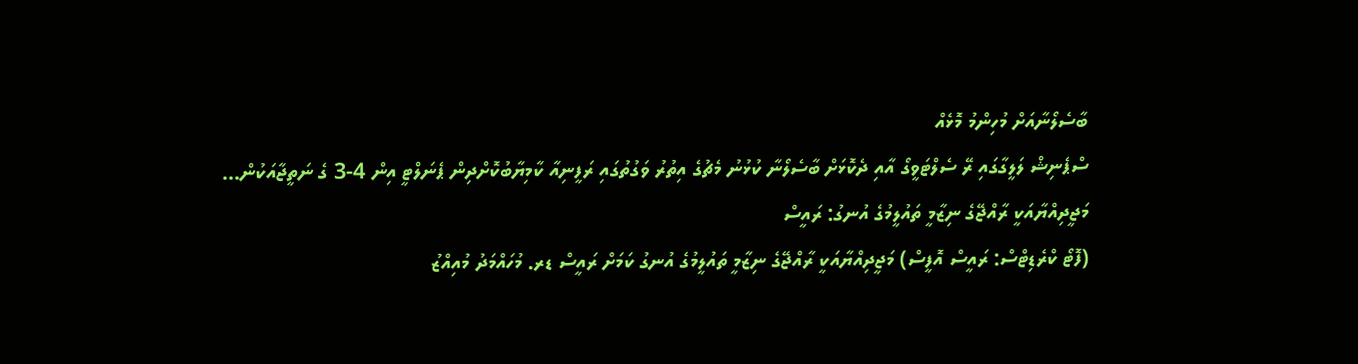ބާސެލޯނާއަށް މުހިންމު މޮޅެއް
ސްޕެނިޝް ލަލީގާގައި ރޭ ސެލްޓަވީގޯ އާއި ދެކޮޅަށް ބާސެލޯނާ ކުޅުނު މެޗުގެ އިތުރު ވަގުތުގައި ރަފީނިއާ ކާމިޔާބުކޮށްދިން ޕެނަލްޓީ އިން 4-3 ގެ ނަތީޖާއަކުން...
މަޖީދިއްޔާއަކީ ރާއްޖޭގެ ނިޒާމީ ތައުލީމުގެ އުނގު: ރައީސް
(ފޮޓޯ ކްރެޑިޓްސް: ރައީސް އޮފީސް) މަޖީދިއްޔާއަކީ ރާއްޖޭގެ ނިޒާމީ ތައުލީމުގެ އުނގު ކަމަށް ރައީސް ޑރ. މުހައްމަދު މުއިއްޒު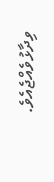ވިދާޅުވެއްޖެއެވެ.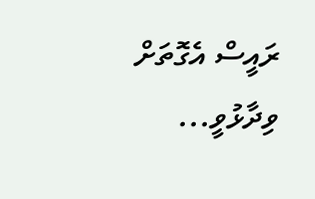ރައީސް އެގޮތަށް ވިދާޅުވީ...